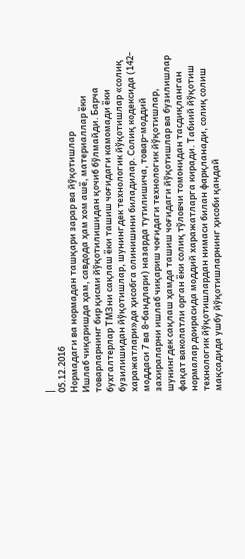|
05.12.2016
Нормадаги ва нормадан ташқари зарар ва йўқотишлар
Ишлаб чиқаришда ҳам, савдода ҳам хом ашё, материаллар ёки товарларнинг бир қисми йўқотилишидан қочиб бўлмайди. Барча бухгалтерлар ТМЗни сақлаш ёки ташиш чоғидаги камомади ёки бузилишидан йўқотишлар, шунингдек технологик йўқотишлар «солиқ харажатлари»да ҳисобга олинишини биладилар. Солиқ кодексида (142-моддаси 7 ва 8-бандлари) назарда тутилишича, товар-моддий захираларни ишлаб чиқариш чоғидаги технологик йўқотишлар, шунингдек сақлаш ҳамда ташиш чоғидаги йўқотишлар ва бузилишлар фақат ваколатли орган ёки солиқ тўловчи томонидан тасдиқланган нормалар доирасида моддий харажатларга киради. Табиий йўқотиш технологик йўқотишлардан нимаси билан фарқланади, солиқ солиш мақсадида ушбу йўқотишларнинг ҳисоби қандай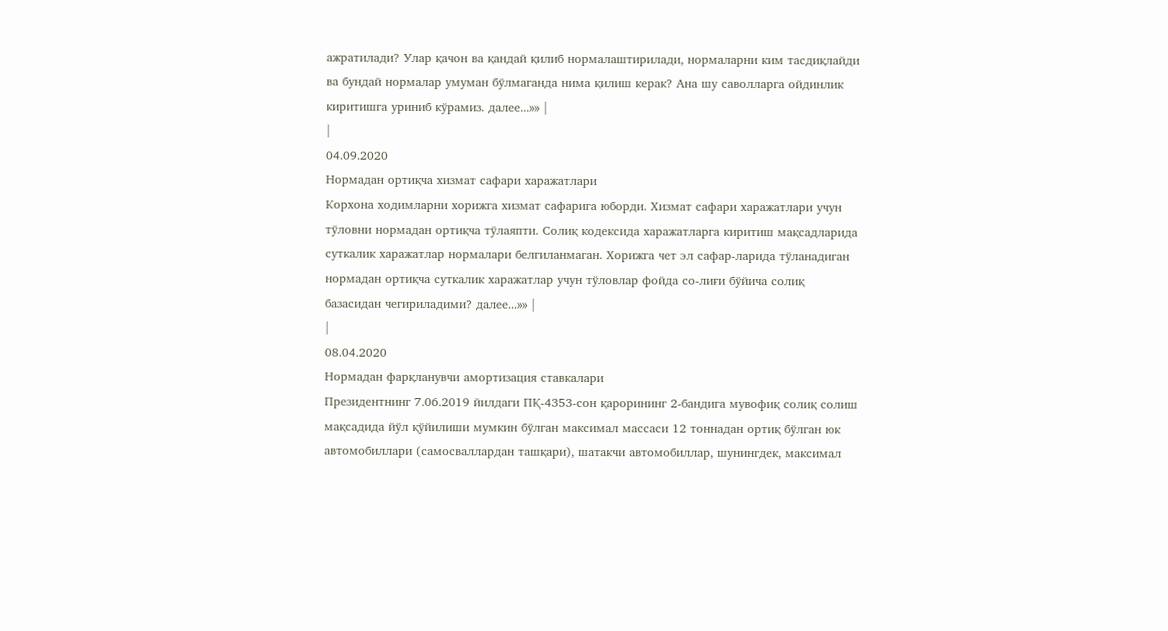ажратилади? Улар қачон ва қандай қилиб нормалаштирилади, нормаларни ким тасдиқлайди ва бундай нормалар умуман бўлмаганда нима қилиш керак? Ана шу саволларга ойдинлик киритишга уриниб кўрамиз. далее...»» |
|
04.09.2020
Нормадан ортиқча хизмат сафари харажатлари
Корхона ходимларни хорижга хизмат сафарига юборди. Хизмат сафари харажатлари учун тўловни нормадан ортиқча тўлаяпти. Солиқ кодексида харажатларга киритиш мақсадларида суткалик харажатлар нормалари белгиланмаган. Хорижга чет эл сафар-ларида тўланадиган нормадан ортиқча суткалик харажатлар учун тўловлар фойда со-лиғи бўйича солиқ базасидан чегириладими? далее...»» |
|
08.04.2020
Нормадан фарқланувчи амортизация ставкалари
Президентнинг 7.06.2019 йилдаги ПҚ-4353-сон қарорининг 2-бандига мувофиқ солиқ солиш мақсадида йўл қўйилиши мумкин бўлган максимал массаси 12 тоннадан ортиқ бўлган юк автомобиллари (самосваллардан ташқари), шатакчи автомобиллар, шунингдек, максимал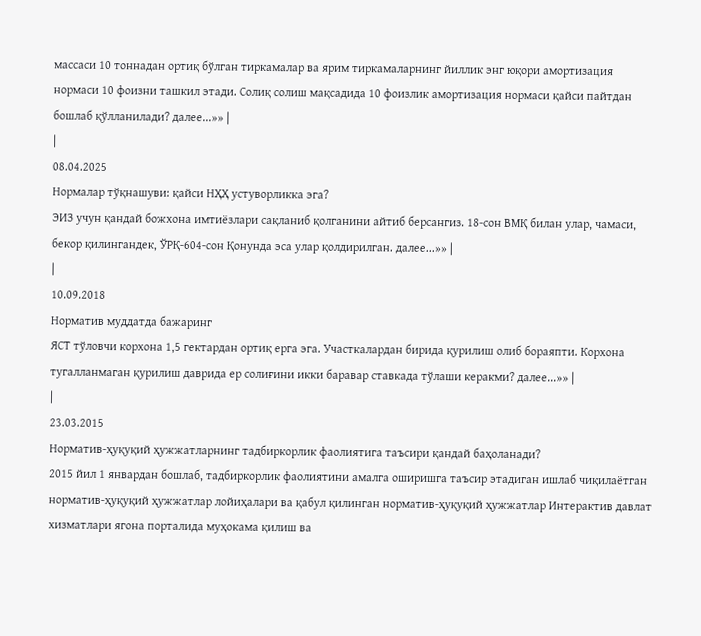массаси 10 тоннадан ортиқ бўлган тиркамалар ва ярим тиркамаларнинг йиллик энг юқори амортизация нормаси 10 фоизни ташкил этади. Солиқ солиш мақсадида 10 фоизлик амортизация нормаси қайси пайтдан бошлаб қўлланилади? далее...»» |
|
08.04.2025
Нормалар тўқнашуви: қайси НҲҲ устуворликка эга?
ЭИЗ учун қандай божхона имтиёзлари сақланиб қолганини айтиб берсангиз. 18-сон ВМҚ билан улар, чамаси, бекор қилингандек, ЎРҚ-604-сон Қонунда эса улар қолдирилган. далее...»» |
|
10.09.2018
Норматив муддатда бажаринг
ЯСТ тўловчи корхона 1,5 гектардан ортиқ ерга эга. Участкалардан бирида қурилиш олиб бораяпти. Корхона тугалланмаган қурилиш даврида ер солиғини икки баравар ставкада тўлаши керакми? далее...»» |
|
23.03.2015
Норматив-ҳуқуқий ҳужжатларнинг тадбиркорлик фаолиятига таъсири қандай баҳоланади?
2015 йил 1 январдан бошлаб, тадбиркорлик фаолиятини амалга оширишга таъсир этадиган ишлаб чиқилаётган норматив-ҳуқуқий ҳужжатлар лойиҳалари ва қабул қилинган норматив-ҳуқуқий ҳужжатлар Интерактив давлат хизматлари ягона порталида муҳокама қилиш ва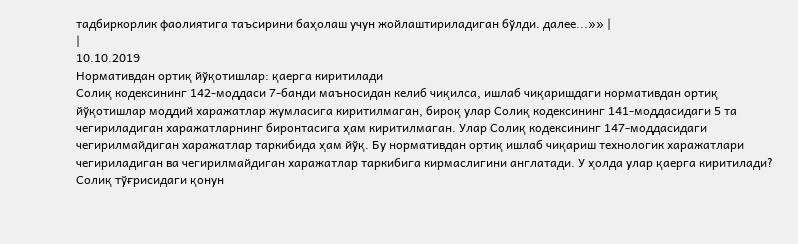тадбиркорлик фаолиятига таъсирини баҳолаш учун жойлаштириладиган бўлди. далее...»» |
|
10.10.2019
Нормативдан ортиқ йўқотишлар: қаерга киритилади
Солиқ кодексининг 142-моддаси 7-банди маъносидан келиб чиқилса, ишлаб чиқаришдаги нормативдан ортиқ йўқотишлар моддий харажатлар жумласига киритилмаган, бироқ улар Солиқ кодексининг 141-моддасидаги 5 та чегириладиган харажатларнинг биронтасига ҳам киритилмаган. Улар Солиқ кодексининг 147-моддасидаги чегирилмайдиган харажатлар таркибида ҳам йўқ. Бу нормативдан ортиқ ишлаб чиқариш технологик харажатлари чегириладиган ва чегирилмайдиган харажатлар таркибига кирмаслигини англатади. У ҳолда улар қаерга киритилади? Солиқ тўғрисидаги қонун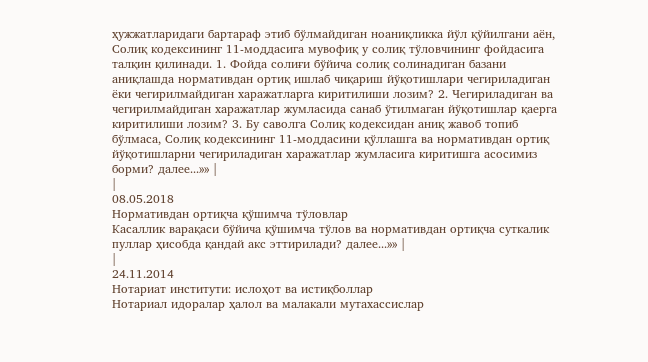ҳужжатларидаги бартараф этиб бўлмайдиган ноаниқликка йўл қўйилгани аён, Солиқ кодексининг 11-моддасига мувофиқ у солиқ тўловчининг фойдасига талқин қилинади. 1. Фойда солиғи бўйича солиқ солинадиган базани аниқлашда нормативдан ортиқ ишлаб чиқариш йўқотишлари чегириладиган ёки чегирилмайдиган харажатларга киритилиши лозим? 2. Чегириладиган ва чегирилмайдиган харажатлар жумласида санаб ўтилмаган йўқотишлар қаерга киритилиши лозим? 3. Бу саволга Солиқ кодексидан аниқ жавоб топиб бўлмаса, Солиқ кодексининг 11-моддасини қўллашга ва нормативдан ортиқ йўқотишларни чегириладиган харажатлар жумласига киритишга асосимиз борми? далее...»» |
|
08.05.2018
Нормативдан ортиқча қўшимча тўловлар
Касаллик варақаси бўйича қўшимча тўлов ва нормативдан ортиқча суткалик пуллар ҳисобда қандай акс эттирилади? далее...»» |
|
24.11.2014
Нотариат институти: ислоҳот ва истиқболлар
Нотариал идоралар ҳалол ва малакали мутахассислар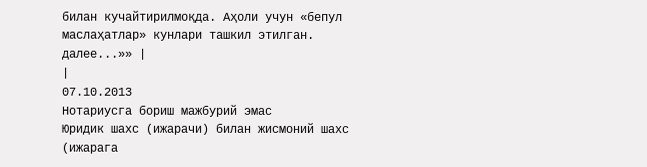билан кучайтирилмоқда. Аҳоли учун «бепул маслаҳатлар» кунлари ташкил этилган. далее...»» |
|
07.10.2013
Нотариусга бориш мажбурий эмас
Юридик шахс (ижарачи) билан жисмоний шахс (ижарага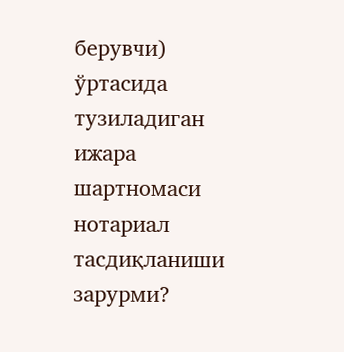берувчи) ўртасида тузиладиган ижара шартномаси нотариал тасдиқланиши зарурми?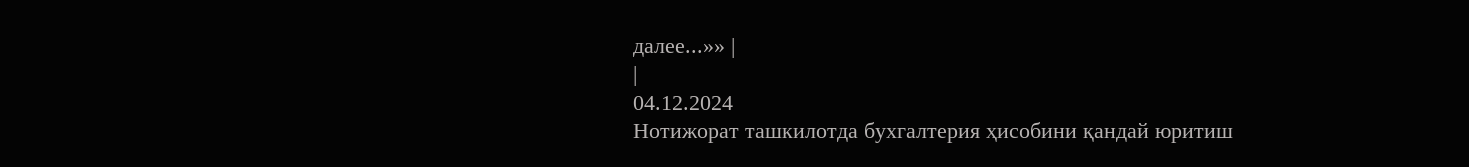далее...»» |
|
04.12.2024
Нотижорат ташкилотда бухгалтерия ҳисобини қандай юритиш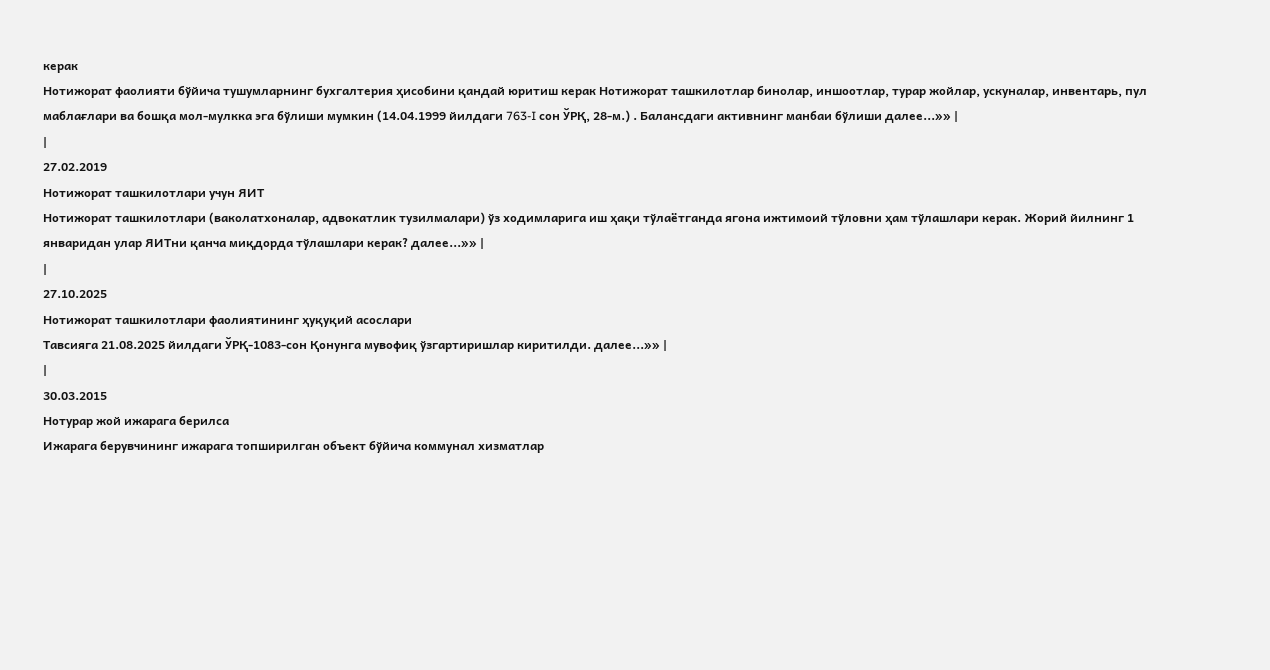керак
Нотижорат фаолияти бўйича тушумларнинг бухгалтерия ҳисобини қандай юритиш керак Нотижорат ташкилотлар бинолар, иншоотлар, турар жойлар, ускуналар, инвентарь, пул маблағлари ва бошқа мол-мулкка эга бўлиши мумкин (14.04.1999 йилдаги 763-I сон ЎРҚ, 28-м.) . Балансдаги активнинг манбаи бўлиши далее...»» |
|
27.02.2019
Нотижорат ташкилотлари учун ЯИТ
Нотижорат ташкилотлари (ваколатхоналар, адвокатлик тузилмалари) ўз ходимларига иш ҳақи тўлаётганда ягона ижтимоий тўловни ҳам тўлашлари керак. Жорий йилнинг 1 январидан улар ЯИТни қанча миқдорда тўлашлари керак? далее...»» |
|
27.10.2025
Нотижорат ташкилотлари фаолиятининг ҳуқуқий асослари
Тавсияга 21.08.2025 йилдаги ЎРҚ-1083-сон Қонунга мувофиқ ўзгартиришлар киритилди. далее...»» |
|
30.03.2015
Нотурар жой ижарага берилса
Ижарага берувчининг ижарага топширилган объект бўйича коммунал хизматлар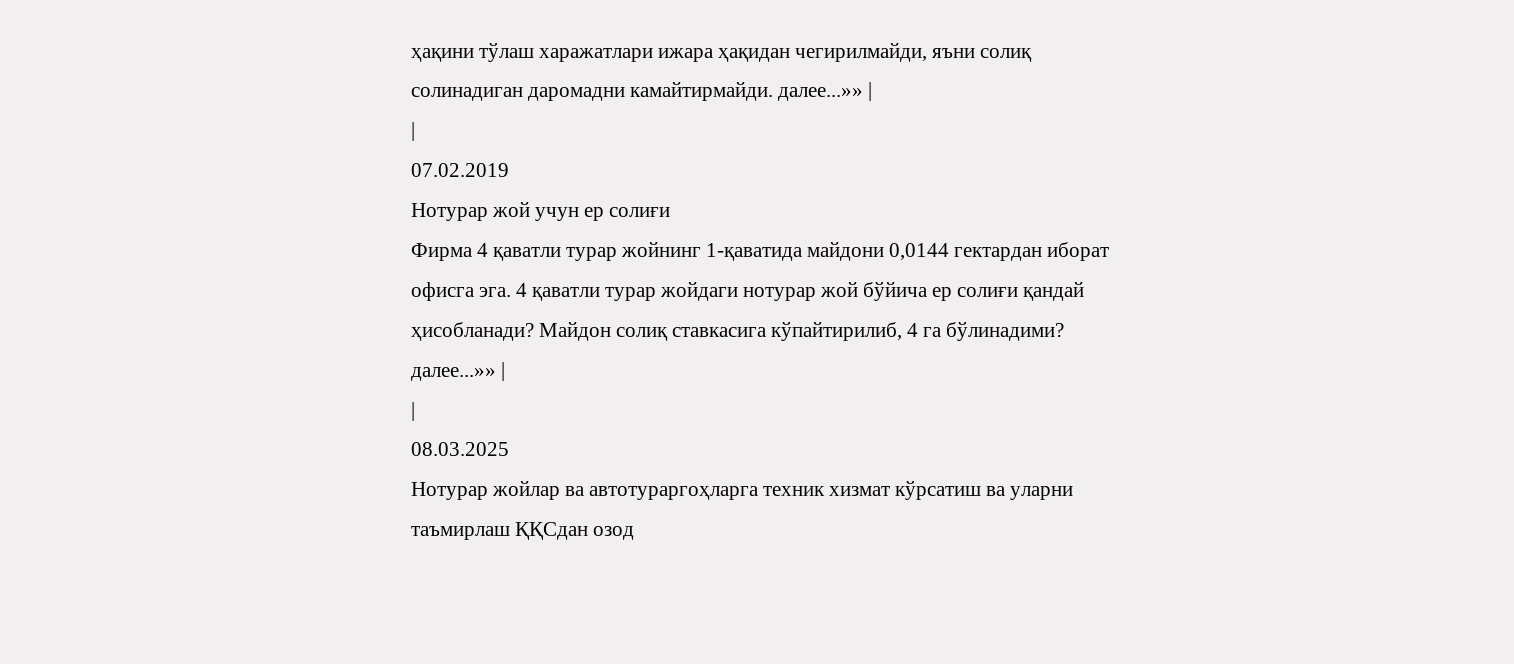ҳақини тўлаш харажатлари ижара ҳақидан чегирилмайди, яъни солиқ солинадиган даромадни камайтирмайди. далее...»» |
|
07.02.2019
Нотурар жой учун ер солиғи
Фирма 4 қаватли турар жойнинг 1-қаватида майдони 0,0144 гектардан иборат офисга эга. 4 қаватли турар жойдаги нотурар жой бўйича ер солиғи қандай ҳисобланади? Майдон солиқ ставкасига кўпайтирилиб, 4 га бўлинадими? далее...»» |
|
08.03.2025
Нотурар жойлар ва автотураргоҳларга техник хизмат кўрсатиш ва уларни таъмирлаш ҚҚСдан озод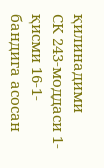қилинадими
СК 243-моддаси 1-қисми 16-1-бандига асосан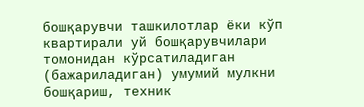бошқарувчи ташкилотлар ёки кўп квартирали уй бошқарувчилари томонидан кўрсатиладиган (бажариладиган) умумий мулкни бошқариш, техник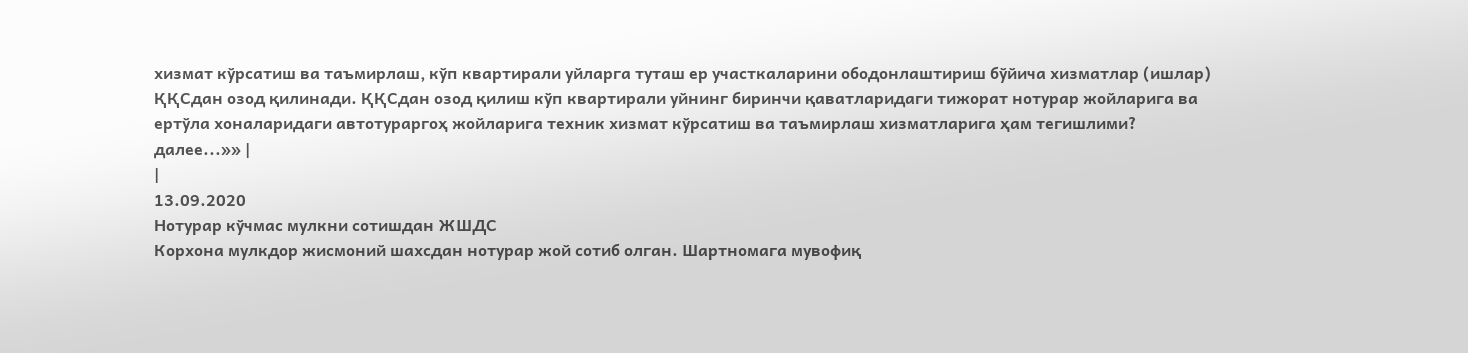хизмат кўрсатиш ва таъмирлаш, кўп квартирали уйларга туташ ер участкаларини ободонлаштириш бўйича хизматлар (ишлар) ҚҚСдан озод қилинади. ҚҚСдан озод қилиш кўп квартирали уйнинг биринчи қаватларидаги тижорат нотурар жойларига ва ертўла хоналаридаги автотураргоҳ жойларига техник хизмат кўрсатиш ва таъмирлаш хизматларига ҳам тегишлими? далее...»» |
|
13.09.2020
Нотурар кўчмас мулкни сотишдан ЖШДС
Корхона мулкдор жисмоний шахсдан нотурар жой сотиб олган. Шартномага мувофиқ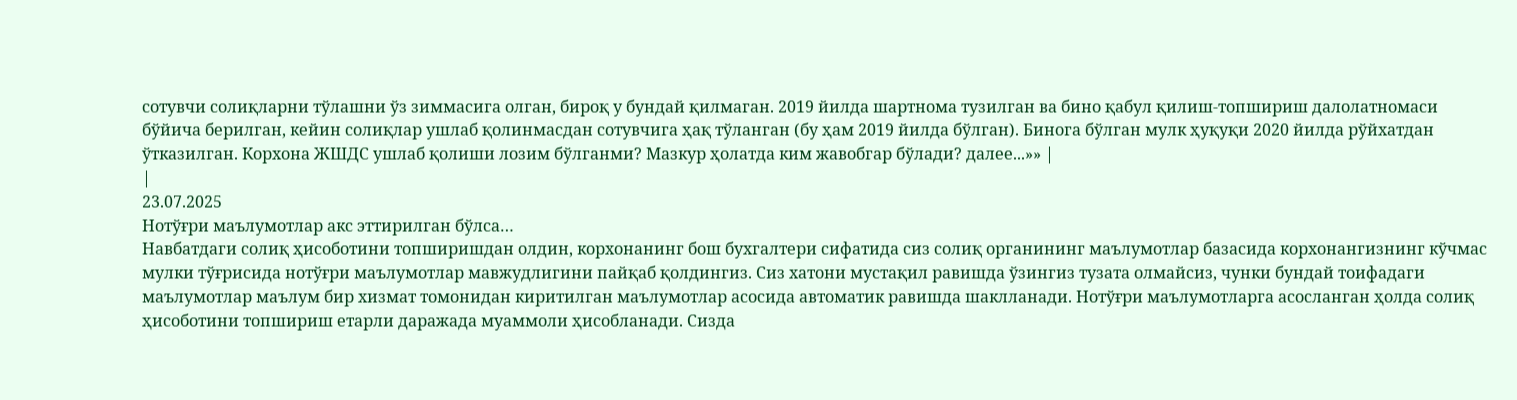сотувчи солиқларни тўлашни ўз зиммасига олган, бироқ у бундай қилмаган. 2019 йилда шартнома тузилган ва бино қабул қилиш-топшириш далолатномаси бўйича берилган, кейин солиқлар ушлаб қолинмасдан сотувчига ҳақ тўланган (бу ҳам 2019 йилда бўлган). Бинога бўлган мулк ҳуқуқи 2020 йилда рўйхатдан ўтказилган. Корхона ЖШДС ушлаб қолиши лозим бўлганми? Мазкур ҳолатда ким жавобгар бўлади? далее...»» |
|
23.07.2025
Нотўғри маълумотлар акс эттирилган бўлса…
Навбатдаги солиқ ҳисоботини топширишдан олдин, корхонанинг бош бухгалтери сифатида сиз солиқ органининг маълумотлар базасида корхонангизнинг кўчмас мулки тўғрисида нотўғри маълумотлар мавжудлигини пайқаб қолдингиз. Сиз хатони мустақил равишда ўзингиз тузата олмайсиз, чунки бундай тоифадаги маълумотлар маълум бир хизмат томонидан киритилган маълумотлар асосида автоматик равишда шаклланади. Нотўғри маълумотларга асосланган ҳолда солиқ ҳисоботини топшириш етарли даражада муаммоли ҳисобланади. Сизда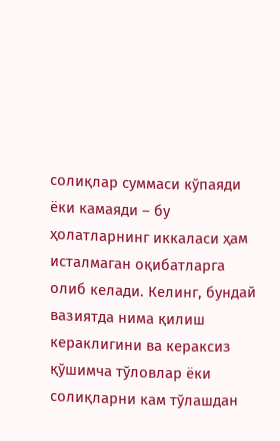солиқлар суммаси кўпаяди ёки камаяди – бу ҳолатларнинг иккаласи ҳам исталмаган оқибатларга олиб келади. Келинг, бундай вазиятда нима қилиш кераклигини ва кераксиз қўшимча тўловлар ёки солиқларни кам тўлашдан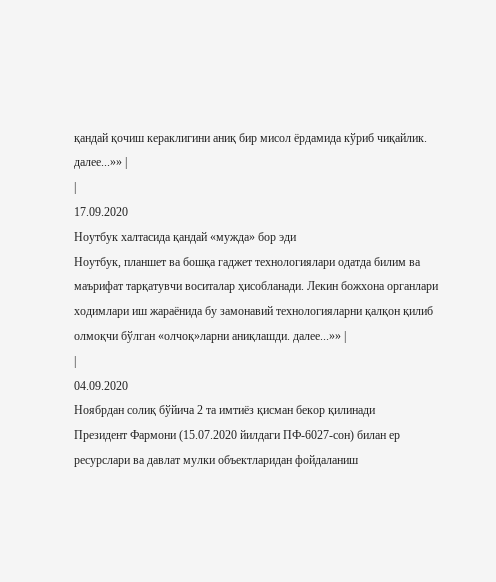қандай қочиш кераклигини аниқ бир мисол ёрдамида кўриб чиқайлик. далее...»» |
|
17.09.2020
Ноутбук халтасида қандай «мужда» бор эди
Ноутбук, планшет ва бошқа гаджет технологиялари одатда билим ва маърифат тарқатувчи воситалар ҳисобланади. Лекин божхона органлари ходимлари иш жараёнида бу замонавий технологияларни қалқон қилиб олмоқчи бўлган «олчоқ»ларни аниқлашди. далее...»» |
|
04.09.2020
Ноябрдан солиқ бўйича 2 та имтиёз қисман бекор қилинади
Президент Фармони (15.07.2020 йилдаги ПФ-6027-сон) билан ер ресурслари ва давлат мулки объектларидан фойдаланиш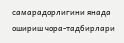самарадорлигини янада ошириш чора-тадбирлари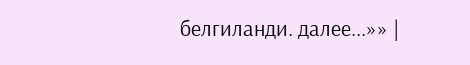белгиланди. далее...»» |